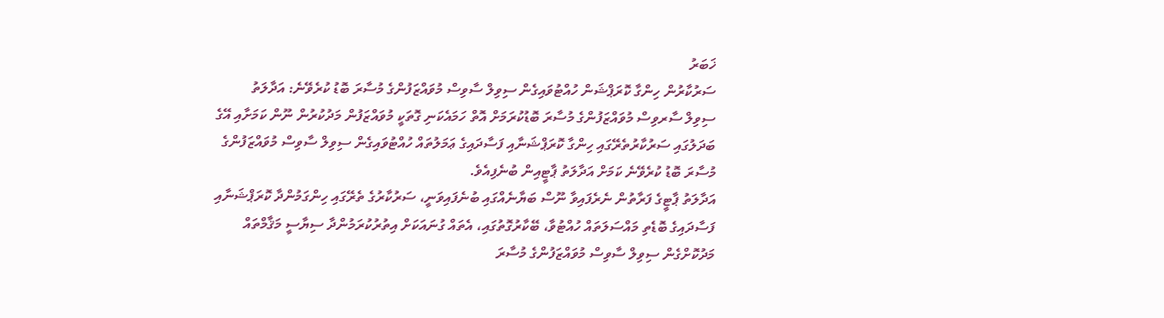ޚަބަރު
ސަރުކާރުން ހިންގާ ކޮރަޕްޝަން ހުއްޓުވައިގެން ސިވިލް ސާވިސް މުވައްޒަފުންގެ މުސާރަ ބޮޑު ކުރެވޭނެ: އަދާލަތު
ސިވިލް ސާރވިސް މުވައްޒަފުންގެ މުސާރަ ބޮޑުކުރަމަށް އޮތް ހަމައެކަނި ގޮތަކީ މުވައްޒަފުން މަދުކުރުން ނޫން ކަމަށާއި އޭގެ ބަދަލުގައި ސަރުކާރުތެރޭގައި ހިންގާ ކޮރަޕްޝަނާއި ފަސާދައިގެ ޢަމަލުތައް ހުއްޓުވައިގެން ސިވިލް ސާވިސް މުވައްޒަފުންގެ މުސާރަ ބޮޑު ކުރެވޭނެ ކަމަށް އަދާލަތު ޕާޓީއިން ބުނެފިއެވެ.
އަދާލަތު ޕާޓީގެ ފަރާތުން ނެރެފައިވާ ނޫސް ބަޔާނެއްގައި ބުނެފައިވަނީ، ސަރުކާރުގެ ތެރޭގައި ހިންގަމުންދާ ކޮރަޕްޝަނާއި ފަސާދައިގެ ބޮޑެތި މައްސަލަތައް ހުއްޓުވާ، ބޭކާރުގޮތުގައި، އެތައް ގުނައަކަށް އިތުރުކުރަމުންދާ ސިޔާސީ މަޤާމްތައް މަދުކޮށްގެން ސިވިލް ސާވިސް މުވައްޒަފުންގެ މުސާރަ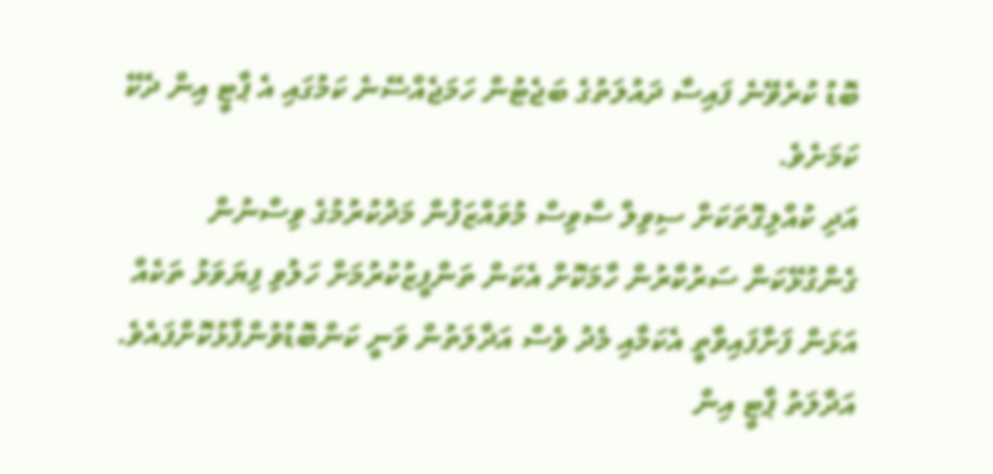ބޮޑު ކުރެވޭނެ ފައިސާ ދައުލަތުގެ ބަޖެޓުން ހަމަޖެއްސޭނެ ކަމުގައި އެ ޕާޓީ އިން ދެކޭ ކަމަށެވެ.
އަދި ކުއްލިގޮތަކަށް ސިވިލް ސާވިސް މުވައްޒަފުން މަދުކުރުމުގެ ވިސްނުން ގެންގުޅޭކަން ސަރުކާރުން ހާމަކޮށް އެކަން ތަންފީޒުކުރުމަށް ހަލުވި ފިޔަވަޅު ތަކެއް އަޅަން ފަށާފައިވާތީ އެކަމާއި މެދު ވެސް އަދާލަތުން ވަނީ ކަންބޮޑުވުންފާޅުކޮށްފައެވެ.
އަދާލަތު ޕާޓީ އިން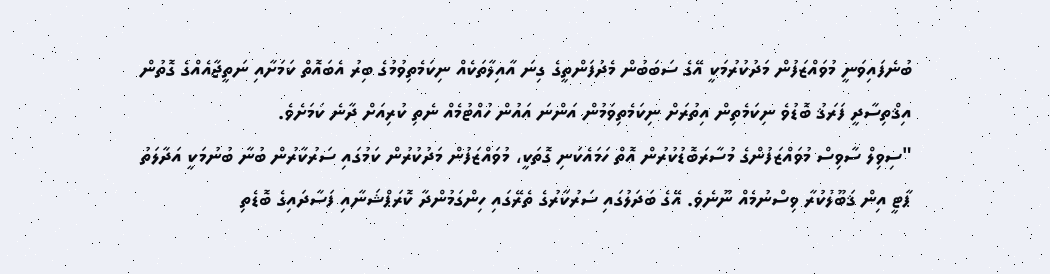ބުނެފައިވަނީ މުވައްޒަފުން މަދުކުރުމަކީ އޭގެ ސަބަބުން މެދުފަންތީގެ ގިނަ އާއިލާތަކެއް ނިކަމެތިވުމުގެ ބިރު އެބައޮތް ކަމަށާއި ނަތީޖާއެއްގެ ގޮތުން އިޤްތިސާދީ ފަރަޤު ބޮޑުވެ ނިކަމެތިން އިތުރަށް ނިކަމެތިވަމުން އަންނަ އައުން ހުއްޓުމެއް ނެތި ކުރިއަށް ދާނެ ކަމަށެވެ.
"ސިވިލް ސާވިސް މުވައްޒަފުންގެ މުސާރަބޮޑުކުރުން އޮތް ހަމައެކަނި ގޮތަކީ، މުވައްޒަފުން މަދުކުރުން ކަމުގައި ސަރުކާރުން ބުނާ ބުނުމަކީ އަދާލަތު ޕާޓީ އިން ޤަބޫލުކުރާ ވިސްނުމެއް ނޫނެވެ. އޭގެ ބަދަލުގައި ސަރުކާރުގެ ތެރޭގައި ހިންގަމުންދާ ކޮރަޕްޝަނާއި ފަސާދައިގެ ބޮޑެތި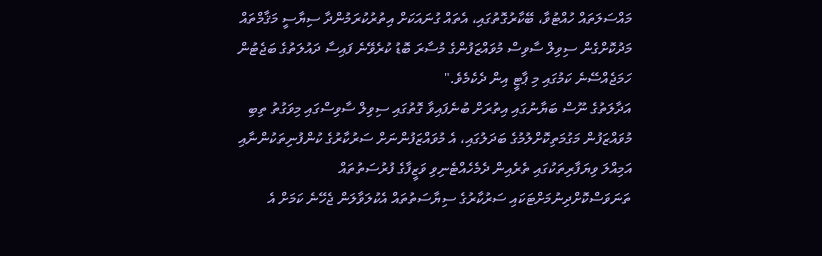މައްސަލަތައް ހުއްޓުވާ، ބޭކާރުގޮތުގައި، އެތައް ގުނައަކަށް އިތުރުކުރަމުންދާ ސިޔާސީ މަޤާމްތައް މަދުކޮށްގެން ސިވިލް ސާވިސް މުވައްޒަފުންގެ މުސާރަ ބޮޑު ކުރެވޭނެ ފައިސާ ދައުލަތުގެ ބަޖެޓުން ހަމަޖެއްސޭނެ ކަމުގައި މި ޕާޓީ އިން ދެކެމެވެ."
އަދާލަތުގެ ނޫސް ބަޔާނުގައި އިތުރަށް ބުނެފައިވާ ގޮތުގައި ސިވިލް ސާވިސްގައި މިވަގުތު ތިބި މުވައްޒަފުން މަގުމަތިކޮށްލުމުގެ ބަދަލުގައި، އެ މުވައްޒަފުންނަށް ސަރުކާރުގެ ކުންފުނިތަކުންނާއި އަމިއްލަ ވިޔަފާރިތަކުގައި ތެރެއިން ދެމެހެއްޓެނިވި ވަޒީފާގެ ފުރުސަތުތައް ތަނަވަސްކޮށްދިނުމަށްޓަކައި ސަރުކާރުގެ ސިޔާސަތުތައް އެކުލަވާލަން ޖެހޭނެ ކަމަށް އެ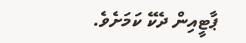ޕާޓީއިން ދެކޭ ކަމަށެވެ.